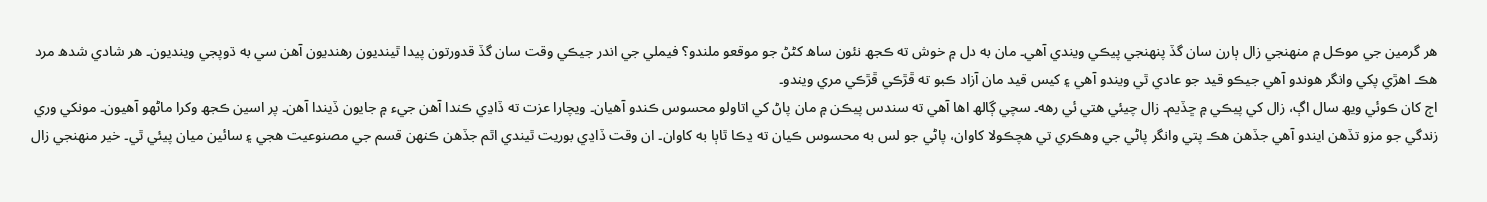ھر گرمين جي موڪل ۾ منھنجي زال ٻارن سان گڏ پنھنجي پيڪي ويندي آھي۔ مان به دل ۾ خوش ته ڪجھ نئون ساھ کڻڻ جو موقعو ملندو؟ فيملي جي اندر جيڪي وقت سان گڏ قدورتون پيدا ٿينديون رھنديون آھن سي به ڌوپجي وينديون۔ ھر شادي شدھ مرد ھڪ اھڙي پکي وانگر ھوندو آھي جيڪو قيد جو عادي ٿي ويندو آھي ۽ کيس قيد مان آزاد ڪبو ته ڦڙڪي ڦڙڪي مري ويندو۔
اڄ کان ڪوئي ويھ سال اڳ، زال کي پيڪي ۾ ڇڏيم۔ زال چيئي ھتي ئي رھه۔ سچي ڳالھ اھا آھي ته سندس پيڪن ۾ مان پاڻ کي اتاولو محسوس ڪندو آھيان۔ ويچارا عزت ته ڏاڍي ڪندا آھن جيء ۾ جايون ڏيندا آھن۔ پر اسين ڪجھ وکرا ماڻھو آھيون۔ مونکي وري زندگي جو مزو تڏھن ايندو آھي جڏھن ھڪ پتي وانگر پاڻي جي وھڪري تي ھچڪولا کاوان، پاڻي جو لس به محسوس ڪيان ته ڍڪا ٿاٻا به کاوان۔ ان وقت ڏاڍي بوريت ٿيندي اٿم جڏھن ڪنھن قسم جي مصنوعيت ھجي ۽ سائين ميان پيئي ٿي۔ خير منھنجي زال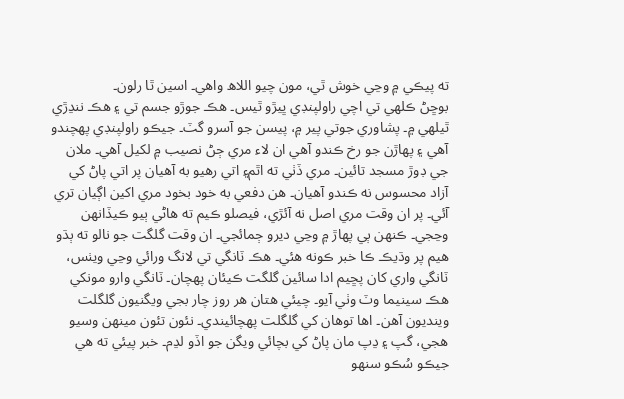ته پيڪي ۾ وڃي خوش ٿي، مون چيو اللاھ واھي۔ اسين ٿا رلون۔
بوڇڻ ڪلھي تي اچي راولپنڊي ڀيڙو ٿيس۔ ھڪ جوڙو جسم تي ۽ ھڪ ننڍڙي ٿيلھي ۾۔ پشاوري جوتي پير ۾، پيسن جو آسرو گٽ۔ جيڪو راولپنڊي پھچندو آھي ۽ پھاڙن جو رخ ڪندو آھي ان لاء مري ڄڻ نصيب ۾ لکيل آھي۔ ملان جي ڊوڙ مسجد تائين۔ مري ڏٺي ته اٿم۽ اتي رھيو به آھيان پر اتي پاڻ کي آزاد محسوس نه ڪندو آھيان۔ ھن دفعي به خود بخود مري اکين اڳيان تري آئي۔ پر ان وقت مري اصل نه آئڙي، فيصلو ڪيم ته ھاڻي ٻيو ڪيڏانھن وڃجي۔ ڪنھن ٻي پھاڙ ۾ وڃي ديرو ڄمائجي۔ ان وقت گلگت جو نالو ته ٻڌو ھيم پر وڌيڪ ڪا خبر ڪونه ھئي۔ ھڪ ٽانگي تي لانگ ورائي وڃي ويٺس، ٽانگي واري کان پڇيم ادا سائين گلگت ڪيئان پھچان۔ ٽانگي وارو مونکي ھڪ سينيما وٽ وٺي آيو۔ چيئي ھتان ھر روز چار بجي ويگنيون گلگلت وينديون آھن۔ اھا توھان کي گلگلت پھچائيندي۔ نئون تئون مينھن وسيو ھجي، گپ ۽ ڍپ مان پاڻ کي بچائي ويگن جو اڏو لڍم۔ خبر پيئي ته ھي جيڪو سُڪو سنھو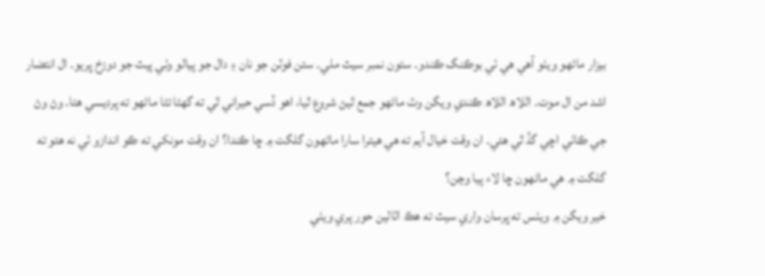بيزار ماڻھو ويٺو آھي ھي ئي بوڪنگ ڪندو۔ ستون نمبر سيٽ ملي۔ ستن فوٽن جو نان ۽ دال جو پيالو وٺي پيٽ جو دوزخ ڀريو۔ ال انتضار اشد من ال موت۔ اللاھ اللاھ ڪندي ويگن وٽ ماڻھو جمع ٿيڻ شروع ٿيا، اھو ڏسي حيراني ٿي ته گھڻا تڻا ماڻھو ته پرديسي ھئا۔ وڻ وڻ جي ڪاٺي اچي گڏ ٿي ھئي۔ ان وقت خيال آيم ته ھي ھيترا سارا ماڻھون گلگت ۾ ڇا ڪندا؟ ان وقت مونکي ته ڪو اندازو ئي نه ھئو ته گلگت ۾ ھي ماڻھون ڇا لاء پيا وڃن؟
خير ويگن ۾ ويٺس ته ڀرسان واري سيٽ ته ھڪ اٽالين حور پري ويٺي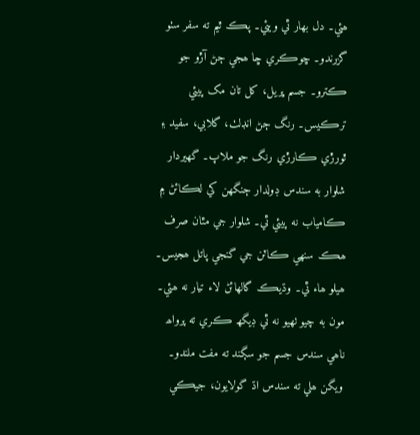ھئي۔ دل بھار ٿي ويئي۔ پڪ ٿيم ته سفر سٺو گزرندو۔ ڇوڪري ڇا ھجي ڄڻ آڙو جو ڪترو۔ جسم ڀريل، کل تان مک پيئي ترڪيس۔ رنگ ڄڻ انڊلٺ، گلابي، سفيد ۽ ٿورڙي ڪارڙي رنگ جو ملاپ۔ گھيردار شلوار به سندس ڊولدار ڄنگھن کي لڪائڻ ۾ ڪامياب نه پيئي ٿي۔ شلوار جي مٿان صرف ھڪ سنھي ڪاٽن جي گنجي پاتل ھجيس۔ ھيلو ھاء ٿي۔ وڌيڪ گالھائڻ لاء تيار نه ھئي۔ مون به چيو ٺھيو نه ٿي ڊيگھ ڪري ته پرواھ ناھي سندس جسم جو سڳند ته مفت ملندو۔ ويگن ھلي ته سندس اڌ گولايون، جيڪي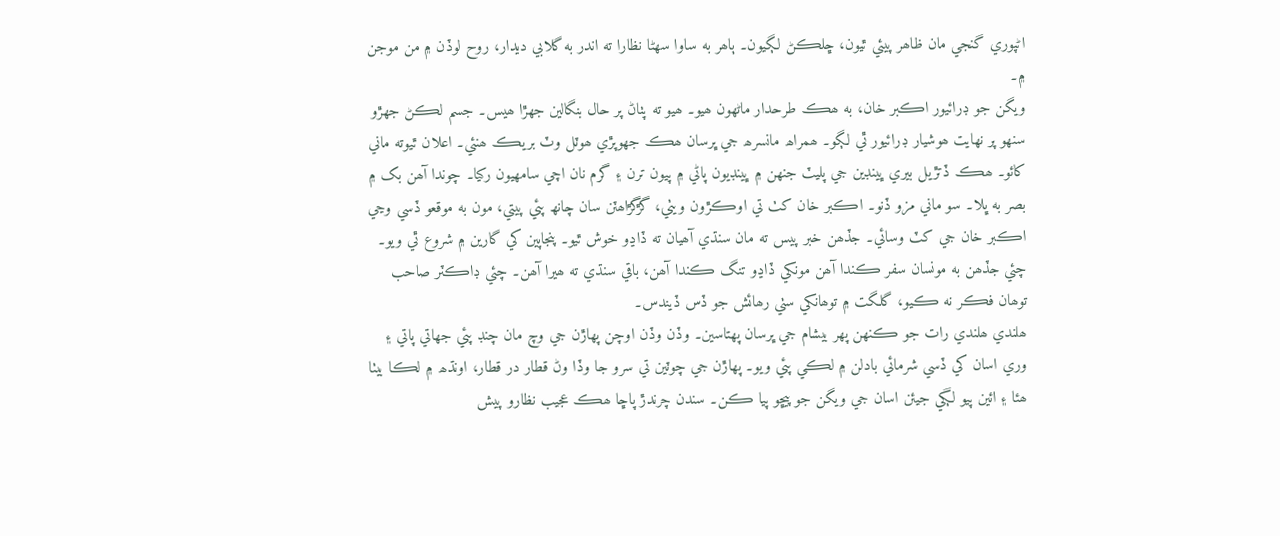اڻپوري گنجي مان ظاھر پيئي ٿيون، ڇلڪڻ لڳيون۔ ٻاھر به ساوا سھڻا نظارا ته اندر به گلابي ديدار، روح لوڏن ۾ من موجن ۾۔
ويگن جو ڊرائيور اڪبر خان، به ھڪ طرحدار ماڻھون ھيو۔ ھيو ته پٺاڻ پر حال بنگالين جھڙا ھيس۔ جسم لڪڻ جھڙو سنھو پر نھايت ھوشيار ڊرائيور ٿي لڳو۔ ھمراھ مانسرھ جي ڀرسان ھڪ جھوپڙي ھوٽل وٽ بريڪ ھنئي۔ اعلان ٿيوته ماني کائو۔ ھڪ ڏتڙيل بيري ڀينڊين جي پليٽ جنھن ۾ ڀينڊيون پاڻي ۾ پيون ترن ۽ گرم نان اچي سامھيون رکيا۔ چوندا آھن بک ۾ بصر به ڀلا۔ سو ماني مزو ڏنو۔ اڪبر خان کٺ تي اوڪڙون ويٺي، گڙگڙاھٽن سان چانھ پئي پيتي، مون به موقعو ڏسي وڃي اڪبر خان جي کٽ وسائي۔ جڏھن خبر پيس ته مان سنڌي آھيان ته ڏاڍو خوش ٿيو۔ پنجاپين کي گارين ۾ شروع ٿي ويو۔ چئي جڏھن به مونسان سفر ڪندا آھن مونکي ڏاڍو تنگ ڪندا آھن، باقي سنڌي ته ھيرا آھن۔ چئي ڊاڪٽر صاحب توھان فڪر نه ڪيو، گلگت ۾ توھانکي سٺي رھائش جو ڏس ڏيندس۔
ھلندي ھلندي رات جو ڪنھن پھر بيشام جي ڀرسان پھتاسين۔ وڏن وڏن اوچن پھاڙن جي وچ مان چنڊ پئي جھاتي پاتي ۽ وري اسان کي ڏسي شرمائي بادلن ۾ لڪي پئي ويو۔ پھاڙن جي چوٽين تي سرو جا وڏا وڻ قطار در قطار، اونڌھ ۾ لڪا بيٺا ھئا ۽ ائين پيو لڳي جيئن اسان جي ويگن جو پيڇو پيا ڪن۔ سندن چرندڙ پاڇا ھڪ عجيب نظارو پيش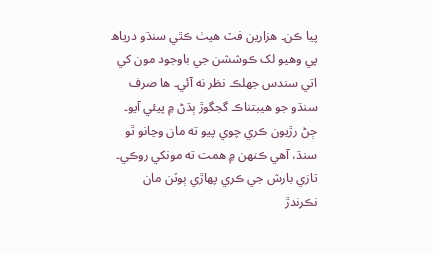پيا ڪن۔ ھزارين فٽ ھيٺ ڪٿي سنڌو درياھ پي وھيو لک ڪوششن جي باوجود مون کي اتي سندس جھلڪ نظر نه آئي۔ ھا صرف سنڌو جو ھيبتناڪ گجگوڙ ٻڌڻ ۾ پيئي آيو۔ ڄڻ رڙيون ڪري چوي پيو ته مان وڃانو ٿو سنڌ، آھي ڪنھن ۾ ھمت ته مونکي روڪي۔ تازي بارش جي ڪري پھاڙي ٻوٽن مان نڪرندڙ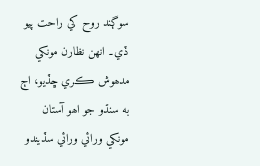سوڳند روح کي راحت پيو ڏي۔ انھن نظارن مونکي مدھوش ڪري ڇڏيو، اڄ به سنڌو جو اھو آستان مونکي ورائي ورائي سڏيندو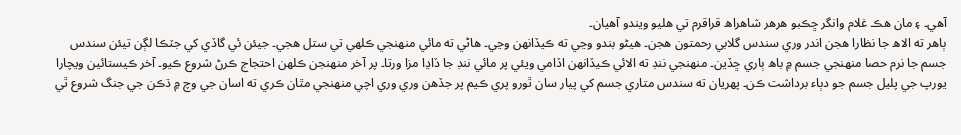آھي۔ ۽ مان ھڪ غلام وانگر ڇڪبو ھرھر شاھراھ قراقرم تي ھليو ويندو آھيان۔
ٻاھر ته الاھ جا نظارا ھجن اندر وري سندس گلابي رحمتون ھجن۔ ھيڻو بندو وڃي ته ڪيڏانھن وڃي۔ ھاڻي ته مائي منھنجي ڪلھي تي ستل ھجي۔ جيئن ئي گاڏي کي جٽڪا لڳن تيئن سندس جسم جا نرم حصا منھنجي جسم ۾ باھ ٻاري ڇڏين۔ منھنجي ننڊ ته الائي ڪيڏانھن اڏامي ويئي پر مائي ننڊ جا ڏاڍا مزا ورتا۔ پر آخر منھنجن ڪلھن احتجاج ڪرڻ شروع ڪيو۔ آخر ڪيستائين ويچارا يورپ جي پليل جسم جو دٻاء برداشت ڪن۔ پھريان ته سندس متاري جسم کي پيار سان ٿورو پري ڪيم پر جڏھن وري وري اچي منھنجي مٿان ڪري ته اسان جي وچ ۾ ڌڪن جي جنگ شروع ٿي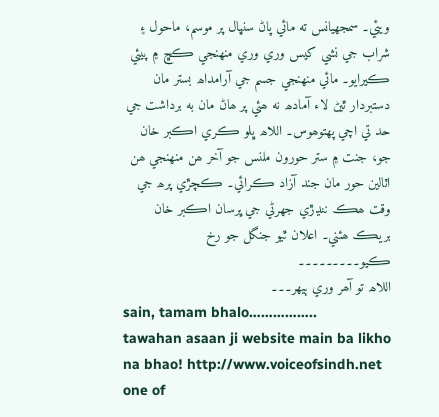ويئي۔ سمجھيانس ته مائي پاڻ سنڀال پر موسم، ماحول ۽ شراب جي نشي کيس وري وري منھنجي ڪڇ ۾ پيئي ڪيرايو۔ مائي منھنجي جسم جي آرامداھ بستر مان دستبردار ٿيڻ لاء آمادھ نه ھئي پر ھاڻ مان به برداشت جي حد تي اچي پھتوھوس۔ اللاھ ڀلو ڪري اڪبر خان جو، جنت ۾ ستر حورون ملنس جو آخر ھن منھنجي ھن اٽالين حور مان جند آزاد ڪرائي۔ ڪچڙي پرھ جي وقت ھڪ ننڍڙي جھرڻي جي ڀرسان اڪبر خان بريڪ ھئني۔ اعلان ٿيو جنگل جو رخ ڪيو۔۔۔۔۔۔۔۔۔
اللاھ تو آھر وري ٻيھر۔۔۔
sain, tamam bhalo……………..
tawahan asaan ji website main ba likho na bhao! http://www.voiceofsindh.net
one of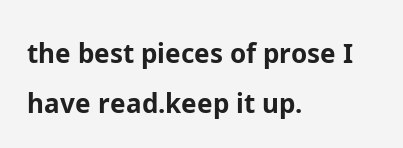the best pieces of prose I have read.keep it up.